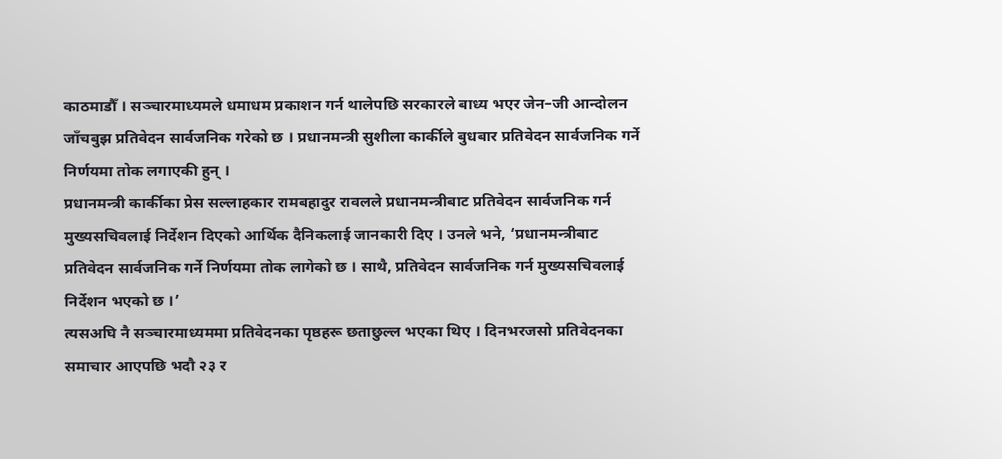काठमाडौँ । सञ्चारमाध्यमले धमाधम प्रकाशन गर्न थालेपछि सरकारले बाध्य भएर जेन–जी आन्दोलन जाँचबुझ प्रतिवेदन सार्वजनिक गरेको छ । प्रधानमन्त्री सुशीला कार्कीले बुधबार प्रतिवेदन सार्वजनिक गर्ने निर्णयमा तोक लगाएकी हुन् ।
प्रधानमन्त्री कार्कीका प्रेस सल्लाहकार रामबहादुर रावलले प्रधानमन्त्रीबाट प्रतिवेदन सार्वजनिक गर्न मुख्यसचिवलाई निर्देशन दिएको आर्थिक दैनिकलाई जानकारी दिए । उनले भने, ‘प्रधानमन्त्रीबाट प्रतिवेदन सार्वजनिक गर्ने निर्णयमा तोक लागेको छ । साथै, प्रतिवेदन सार्वजनिक गर्न मुख्यसचिवलाई निर्देशन भएको छ ।’
त्यसअघि नै सञ्चारमाध्यममा प्रतिवेदनका पृष्ठहरू छताछुल्ल भएका थिए । दिनभरजसो प्रतिवेदनका समाचार आएपछि भदौ २३ र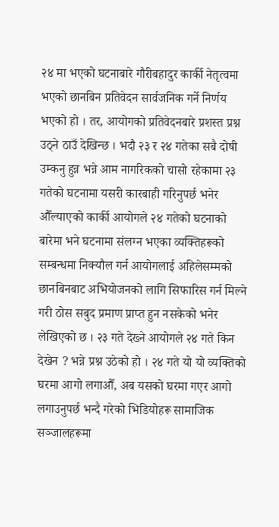२४ मा भएको घटनाबारे गौरीबहादुर कार्की नेतृत्वमा भएको छानबिन प्रतिवेदन सार्वजनिक गर्ने निर्णय भएको हो । तर, आयोगको प्रतिवेदनबारे प्रशस्त प्रश्न उठ्ने ठाउँ देखिन्छ । भदौ २३ र २४ गतेका सबै दोषी उम्कनु हुन्न भन्ने आम नागरिकको चासो रहेकामा २३ गतेको घटनामा यसरी कारबाही गरिनुपर्छ भनेर औँल्याएको कार्की आयोगले २४ गतेको घटनाको बारेमा भने घटनामा संलग्न भएका व्यक्तिहरूको सम्बन्धमा निक्यौल गर्न आयोगलाई अहिलेसम्मको छानबिनबाट अभियोजनको लागि सिफारिस गर्न मिल्ने गरी ठोस सबुद प्रमाण प्राप्त हुन नसकेको भनेर लेखिएको छ । २३ गते देख्ने आयोगले २४ गते किन देखेन ? भन्ने प्रश्न उठेको हो । २४ गते यो यो व्यक्तिको घरमा आगो लगाऔँ, अब यसको घरमा गएर आगो लगाउनुपर्छ भन्दै गरेको भिडियोहरू सामाजिक सञ्जालहरूमा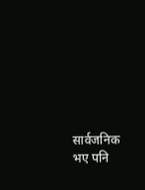सार्वजनिक भए पनि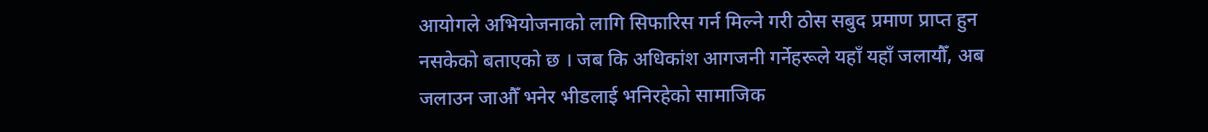आयोगले अभियोजनाको लागि सिफारिस गर्न मिल्ने गरी ठोस सबुद प्रमाण प्राप्त हुन नसकेको बताएको छ । जब कि अधिकांश आगजनी गर्नेहरूले यहाँ यहाँ जलायौँ, अब जलाउन जाऔँ भनेर भीडलाई भनिरहेको सामाजिक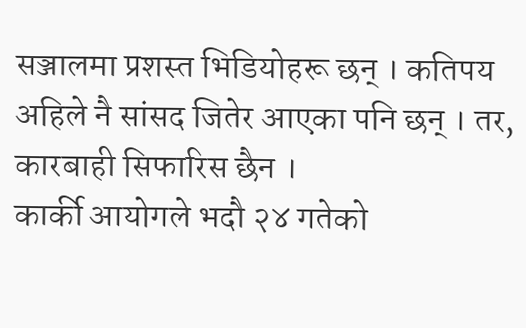सञ्जालमा प्रशस्त भिडियोहरू छन् । कतिपय अहिले नै सांसद जितेर आएका पनि छन् । तर, कारबाही सिफारिस छैन ।
कार्की आयोगले भदौ २४ गतेको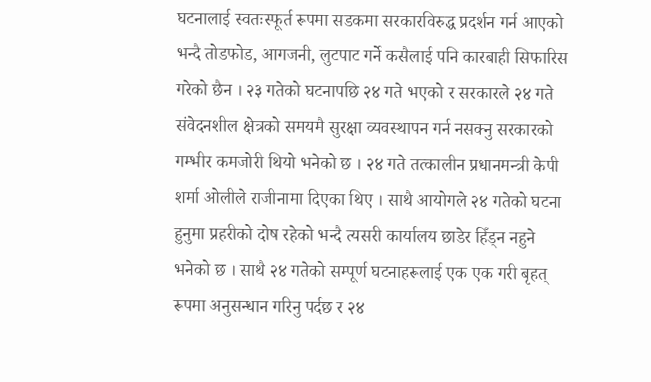घटनालाई स्वतःस्फूर्त रूपमा सडकमा सरकारविरुद्ध प्रदर्शन गर्न आएको भन्दै तोडफोड, आगजनी, लुटपाट गर्ने कसैलाई पनि कारबाही सिफारिस गरेको छैन । २३ गतेको घटनापछि २४ गते भएको र सरकारले २४ गते संवेदनशील क्षेत्रको समयमै सुरक्षा व्यवस्थापन गर्न नसक्नु सरकारको गम्भीर कमजोरी थियो भनेको छ । २४ गते तत्कालीन प्रधानमन्त्री केपी शर्मा ओलीले राजीनामा दिएका थिए । साथै आयोगले २४ गतेको घटना हुनुमा प्रहरीको दोष रहेको भन्दै त्यसरी कार्यालय छाडेर हिँड्न नहुने भनेको छ । साथै २४ गतेको सम्पूर्ण घटनाहरूलाई एक एक गरी बृहत् रूपमा अनुसन्धान गरिनु पर्दछ र २४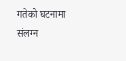गतेको घटनामा संलग्न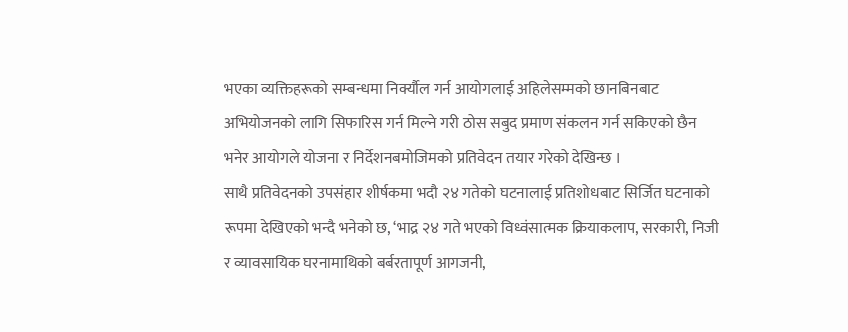भएका व्यक्तिहरूको सम्बन्धमा निर्क्यौल गर्न आयोगलाई अहिलेसम्मको छानबिनबाट अभियोजनको लागि सिफारिस गर्न मिल्ने गरी ठोस सबुद प्रमाण संकलन गर्न सकिएको छैन भनेर आयोगले योजना र निर्देशनबमोजिमको प्रतिवेदन तयार गरेको देखिन्छ ।
साथै प्रतिवेदनको उपसंहार शीर्षकमा भदौ २४ गतेको घटनालाई प्रतिशोधबाट सिर्जित घटनाको रूपमा देखिएको भन्दै भनेको छ, ‘भाद्र २४ गते भएको विध्वंसात्मक क्रियाकलाप, सरकारी, निजी र व्यावसायिक घरनामाथिको बर्बरतापूर्ण आगजनी,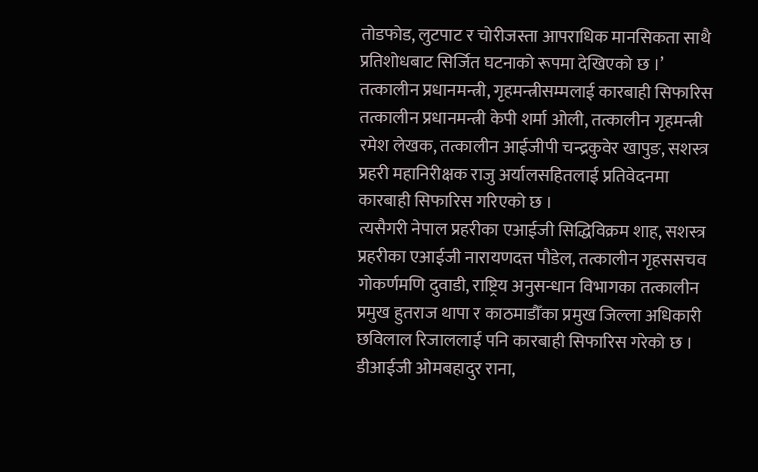तोडफोड, लुटपाट र चोरीजस्ता आपराधिक मानसिकता साथै प्रतिशोधबाट सिर्जित घटनाको रूपमा देखिएको छ ।’
तत्कालीन प्रधानमन्त्री, गृहमन्त्रीसम्मलाई कारबाही सिफारिस
तत्कालीन प्रधानमन्त्री केपी शर्मा ओली, तत्कालीन गृहमन्त्री रमेश लेखक, तत्कालीन आईजीपी चन्द्रकुवेर खापुङ, सशस्त्र प्रहरी महानिरीक्षक राजु अर्यालसहितलाई प्रतिवेदनमा कारबाही सिफारिस गरिएको छ ।
त्यसैगरी नेपाल प्रहरीका एआईजी सिद्धिविक्रम शाह, सशस्त्र प्रहरीका एआईजी नारायणदत्त पौडेल, तत्कालीन गृहससचव गोकर्णमणि दुवाडी, राष्ट्रिय अनुसन्धान विभागका तत्कालीन प्रमुख हुतराज थापा र काठमाडौँका प्रमुख जिल्ला अधिकारी छविलाल रिजाललाई पनि कारबाही सिफारिस गरेको छ । डीआईजी ओमबहादुर राना,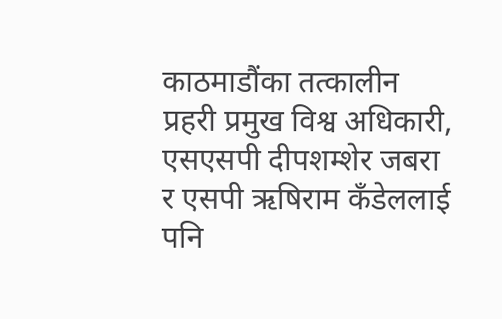काठमाडौंका तत्कालीन प्रहरी प्रमुख विश्व अधिकारी, एसएसपी दीपशम्शेर जबरा र एसपी ऋषिराम कँडेललाई पनि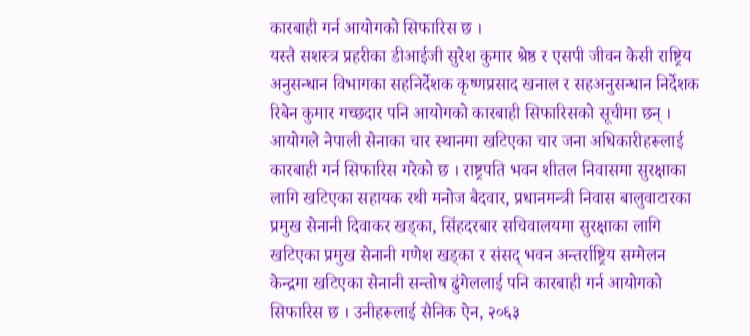कारबाही गर्न आयोगको सिफारिस छ ।
यस्तै सशस्त्र प्रहरीका डीआईजी सुरेश कुमार श्रेष्ठ र एसपी जीवन केसी राष्ट्रिय अनुसन्धान विभागका सहनिर्देशक कृष्णप्रसाद खनाल र सहअनुसन्धान निर्देशक रिबेन कुमार गच्छदार पनि आयोगको कारबाही सिफारिसको सूचीमा छन् । आयोगले नेपाली सेनाका चार स्थानमा खटिएका चार जना अधिकारीहरूलाई कारबाही गर्न सिफारिस गरेको छ । राष्ट्रपति भवन शीतल निवासमा सुरक्षाका लागि खटिएका सहायक रथी मनोज बैदवार, प्रधानमन्त्री निवास बालुवाटारका प्रमुख सेनानी दिवाकर खड्का, सिंहदरबार सचिवालयमा सुरक्षाका लागि खटिएका प्रमुख सेनानी गणेश खड्का र संसद् भवन अन्तर्राष्ट्रिय सम्मेलन केन्द्रमा खटिएका सेनानी सन्तोष ढुंगेललाई पनि कारबाही गर्न आयोगको सिफारिस छ । उनीहरूलाई सैनिक ऐन, २०६३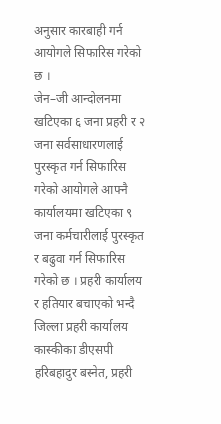अनुसार कारबाही गर्न आयोगले सिफारिस गरेको छ ।
जेन–जी आन्दोलनमा खटिएका ६ जना प्रहरी र २ जना सर्वसाधारणलाई पुरस्कृत गर्न सिफारिस गरेको आयोगले आफ्नै कार्यालयमा खटिएका ९ जना कर्मचारीलाई पुरस्कृत र बढुवा गर्न सिफारिस गरेको छ । प्रहरी कार्यालय र हतियार बचाएको भन्दै जिल्ला प्रहरी कार्यालय कास्कीका डीएसपी हरिबहादुर बस्नेत, प्रहरी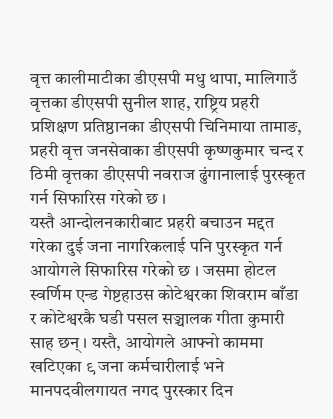वृत्त कालीमाटीका डीएसपी मधु थापा, मालिगाउँ वृत्तका डीएसपी सुनील शाह, राष्ट्रिय प्रहरी प्रशिक्षण प्रतिष्ठानका डीएसपी चिनिमाया तामाङ, प्रहरी वृत्त जनसेवाका डीएसपी कृष्णकुमार चन्द र ठिमी वृत्तका डीएसपी नवराज ढुंगानालाई पुरस्कृत गर्न सिफारिस गरेको छ ।
यस्तै आन्दोलनकारीबाट प्रहरी बचाउन मद्दत गरेका दुई जना नागरिकलाई पनि पुरस्कृत गर्न आयोगले सिफारिस गरेको छ । जसमा होटल स्वर्णिम एन्ड गेष्टहाउस कोटेश्वरका शिवराम बाँडा र कोटेश्वरकै घडी पसल सञ्चालक गीता कुमारी साह छन् । यस्तै, आयोगले आफ्नो काममा खटिएका ९ जना कर्मचारीलाई भने मानपदवीलगायत नगद पुरस्कार दिन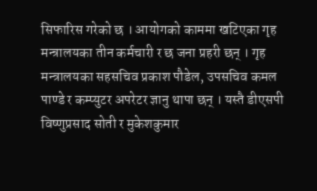सिफारिस गरेको छ । आयोगको काममा खटिएका गृह मन्त्रालयका तीन कर्मचारी र छ जना प्रहरी छन् । गृह मन्त्रालयका सहसचिव प्रकाश पौडेल, उपसचिव कमल पाण्डे र कम्प्युटर अपरेटर ज्ञानु थापा छन् । यस्तै डीएसपी विष्णुप्रसाद सोती र मुकेशकुमार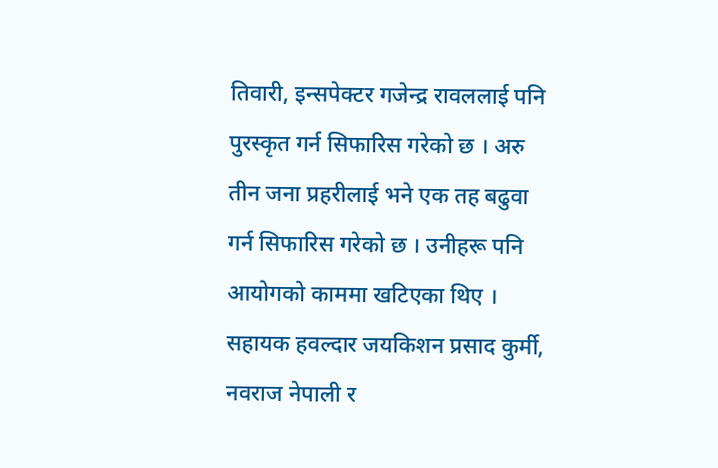तिवारी, इन्सपेक्टर गजेन्द्र रावललाई पनि पुरस्कृत गर्न सिफारिस गरेको छ । अरु तीन जना प्रहरीलाई भने एक तह बढुवा गर्न सिफारिस गरेको छ । उनीहरू पनि आयोगको काममा खटिएका थिए । सहायक हवल्दार जयकिशन प्रसाद कुर्मी, नवराज नेपाली र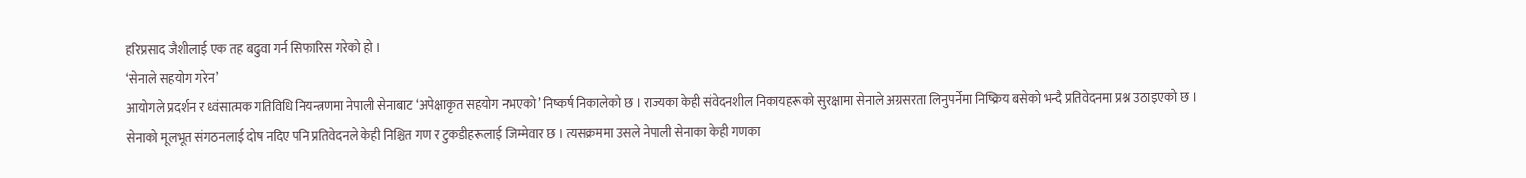हरिप्रसाद जैशीलाई एक तह बढुवा गर्न सिफारिस गरेको हो ।
‘सेनाले सहयोग गरेन’
आयोगले प्रदर्शन र ध्वंसात्मक गतिविधि नियन्त्रणमा नेपाली सेनाबाट ‘अपेक्षाकृत सहयोग नभएको’ निष्कर्ष निकालेको छ । राज्यका केही संवेदनशील निकायहरूको सुरक्षामा सेनाले अग्रसरता लिनुपर्नेमा निष्क्रिय बसेको भन्दै प्रतिवेदनमा प्रश्न उठाइएको छ ।
सेनाको मूलभूत संगठनलाई दोष नदिए पनि प्रतिवेदनले केही निश्चित गण र टुकडीहरूलाई जिम्मेवार छ । त्यसक्रममा उसले नेपाली सेनाका केही गणका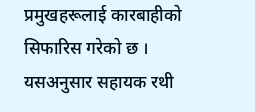प्रमुखहरूलाई कारबाहीको सिफारिस गरेको छ । यसअनुसार सहायक रथी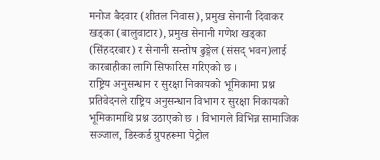मनोज बैदवार (शीतल निवास), प्रमुख सेनानी दिवाकर खड्का (बालुवाटार), प्रमुख सेनानी गणेश खड्का (सिंहदरबार) र सेनानी सन्तोष ढुङ्गेल (संसद् भवन)लाई कारबाहीका लागि सिफारिस गरिएको छ ।
राष्ट्रिय अनुसन्धान र सुरक्षा निकायको भूमिकामा प्रश्न
प्रतिवेदनले राष्ट्रिय अनुसन्धान विभाग र सुरक्षा निकायको भूमिकामाथि प्रश्न उठाएको छ । विभागले विभिन्न सामाजिक सञ्जाल, डिस्कर्ड ग्रुपहरूमा पेट्रोल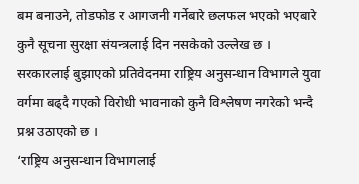बम बनाउने, तोडफोड र आगजनी गर्नेबारे छलफल भएको भएबारे कुनै सूचना सुरक्षा संयन्त्रलाई दिन नसकेको उल्लेख छ । सरकारलाई बुझाएको प्रतिवेदनमा राष्ट्रिय अनुसन्धान विभागले युवा वर्गमा बढ्दै गएको विरोधी भावनाको कुनै विश्लेषण नगरेको भन्दै प्रश्न उठाएको छ ।
‘राष्ट्रिय अनुसन्धान विभागलाई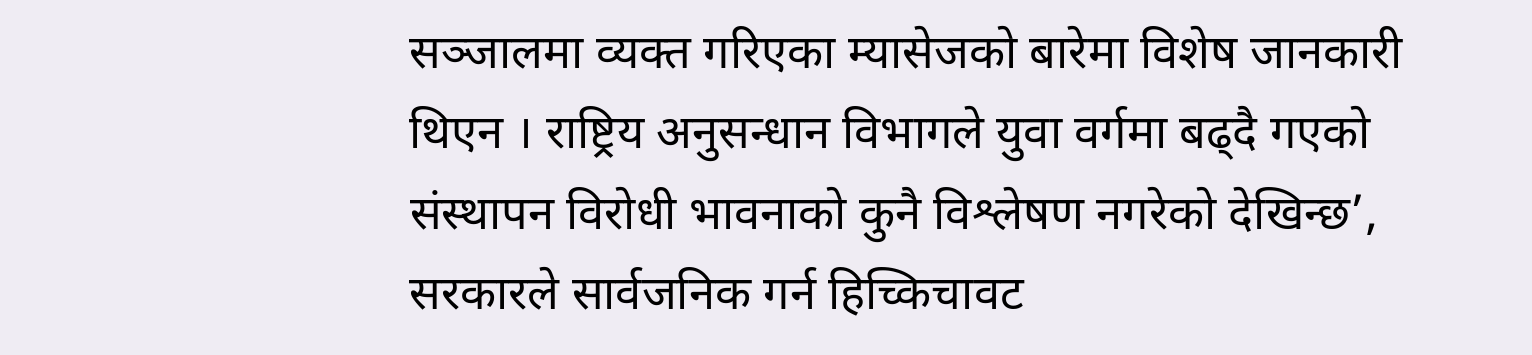सञ्जालमा व्यक्त गरिएका म्यासेजको बारेमा विशेष जानकारी थिएन । राष्ट्रिय अनुसन्धान विभागले युवा वर्गमा बढ्दै गएको संस्थापन विरोधी भावनाको कुनै विश्लेषण नगरेको देखिन्छ’, सरकारले सार्वजनिक गर्न हिच्किचावट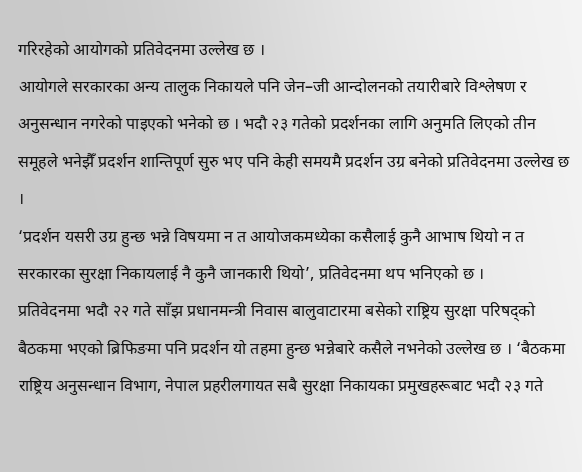गरिरहेको आयोगको प्रतिवेदनमा उल्लेख छ ।
आयोगले सरकारका अन्य तालुक निकायले पनि जेन–जी आन्दोलनको तयारीबारे विश्लेषण र अनुसन्धान नगरेको पाइएको भनेको छ । भदौ २३ गतेको प्रदर्शनका लागि अनुमति लिएको तीन समूहले भनेझैँ प्रदर्शन शान्तिपूर्ण सुरु भए पनि केही समयमै प्रदर्शन उग्र बनेको प्रतिवेदनमा उल्लेख छ ।
‘प्रदर्शन यसरी उग्र हुन्छ भन्ने विषयमा न त आयोजकमध्येका कसैलाई कुनै आभाष थियो न त सरकारका सुरक्षा निकायलाई नै कुनै जानकारी थियो’, प्रतिवेदनमा थप भनिएको छ ।
प्रतिवेदनमा भदौ २२ गते साँझ प्रधानमन्त्री निवास बालुवाटारमा बसेको राष्ट्रिय सुरक्षा परिषद्को बैठकमा भएको ब्रिफिङमा पनि प्रदर्शन यो तहमा हुन्छ भन्नेबारे कसैले नभनेको उल्लेख छ । ‘बैठकमा राष्ट्रिय अनुसन्धान विभाग, नेपाल प्रहरीलगायत सबै सुरक्षा निकायका प्रमुखहरूबाट भदौ २३ गते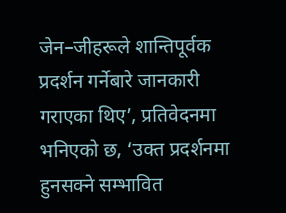जेन–जीहरूले शान्तिपूर्वक प्रदर्शन गर्नेबारे जानकारी गराएका थिए’, प्रतिवेदनमा भनिएको छ, ‘उक्त प्रदर्शनमा हुनसक्ने सम्भावित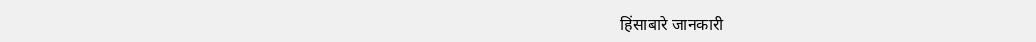हिंसाबारे जानकारी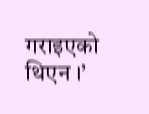गराइएको थिएन ।’